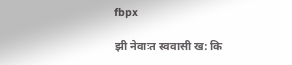fbpx

झी नेवाःत स्ववासी ख: कि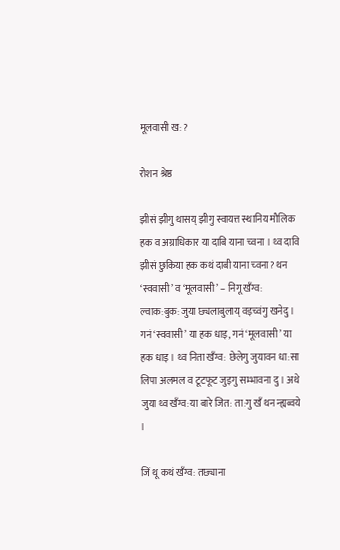मूलवासी ख: ?

रोशन श्रेष्ठ

झीसं झीगु थासय् झीगु स्वायत्त स्थानिय मौलिक हक व अग्राधिकार या दाबि याना च्वना । थ्व दावि झीसं छुकिया हक कथं दाबी याना च्वना? थन ‘स्ववासी’ व ‘मूलवासी’ – निगू खँग्व: ल्वाक:बुक: जुया छ्यलाबुलाय् वइच्वंगु खनेदु । गनं ‘स्ववासी’ या हक धाइ, गनं ‘मूलवासी’ या हक धाइ । थ्व निता खँग्व: छेलेगु जुयावन धा:सा लिपा अलमल व टूटफूट जुइगु सम्भावना दु । अथे जुया थ्व खँग्व:या बारे जित: ता:गु खँ थन न्ह्यब्वये ।

जिं थू कथं खँग्व: तछ्याना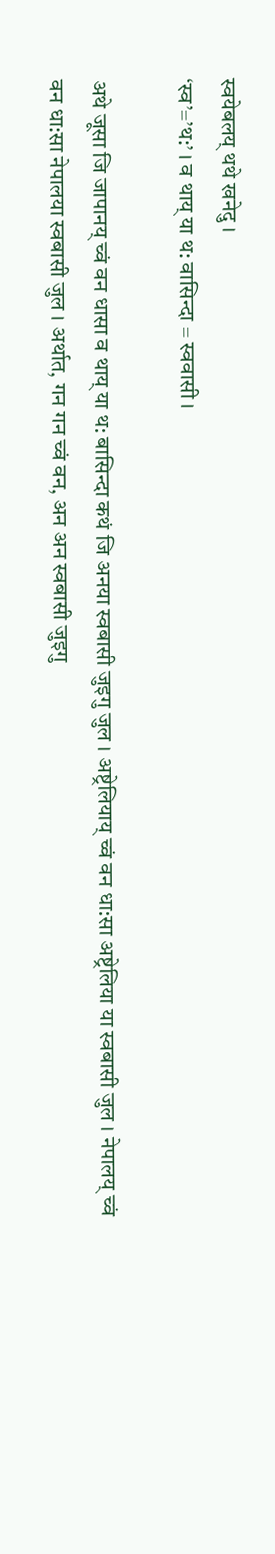स्वयेबलय् थथे खनेदु ।
‘स्व’=’थ:’ । व थाय् या थ: वासिन्दा = स्ववासी ।

अथे जूसा जि जापानय् च्वं वन धासा व थाय् या थ: बासिन्दा कथं जि अनया स्वबासी जुइगु जुल । अष्ट्रेलियाय् च्वं वन धा:सा अष्ट्रेलिया या स्वबासी जुल । नेपालय् च्वं वन धा:सा नेपालया स्वबासी जुल । अर्थात, गन गन च्वं वन, अन अन स्वबासी जुइगु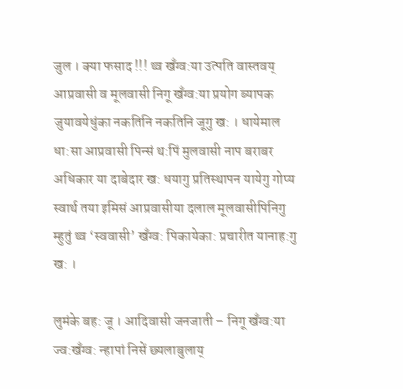जुल । क्या फसाद !!! थ्व खँग्व:या उत्पति वास्तवय् आप्रवासी व मूलवासी निगू खँग्व:या प्रयोग ब्यापक जुयावयेधुंका नकतिनि नकतिनि जूगु ख: । धायेमाल धा:सा आप्रवासी पिन्सं थ:पिं मुलवासी नाप बराबर अधिकार या दाबेदार ख: धयागु प्रतिस्थापन यायेगु गोप्य स्वार्थ तया इमिसं आप्रवासीया दलाल मूलवासीपिनिगु म्हुतुं थ्व ‘स्ववासी’ खँग्व: पिकायेका: प्रचारीत यानाह:गु ख: ।

लुमंके बह: जू । आदिवासी जनजाती – निगू खँग्व:या ज्व:खँग्व: न्हापां निसें छ्यलाबुलाय्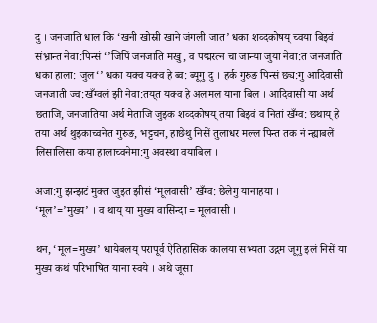दु । जनजाति धाल कि ‘खनी खोस्री खाने जंगली जात’ धका शव्दकोषय् च्वया बिइवं संभ्रान्त नेवा:पिन्सं ‘’जिपिं जनजाति मखु, व पद्मरत्न चा जान्या जुया नेवा:त जनजाति धका हाला: जुल‘’ धका यक्व यक्व हे ब्व: ब्यूगु दु । हर्क गुरुङ पिन्सं छ्य:गु आदिवासी जनजाती ज्व:खँग्वलं झी नेवा:तय्‌त यक्व हे अलमल याना बिल । आदिवासी या अर्थ छताजि, जनजातिया अर्थ मेताजि जुइक शव्दकोषय् तया बिइवं व नितां खँग्व: छथाय् हे तया अर्थ थुइकाच्वनेत गुरुङ, भट्टचन, हाछेथु निसें तुलाधर मल्ल पिन्त तक नं न्ह्याबलें लिसालिसा कया हालाच्वनेमा:गु अवस्था वयाबिल ।

अजा:गु झन्झटं मुक्त जुइत झीसं ‘मूलवासी’ खँग्व: छेलेगु यानाहया ।
‘मूल’=’मुख्य’ । व थाय् या मुख्य वासिन्दा = मूलवासी ।

थन, ‘मूल=मुख्य’ धायेबलय् परापूर्व ऐतिहासिक कालया सभ्यता उद्गम जूगु इलं निसें या मुख्य कथं परिभाषित याना स्वये । अथे जूसा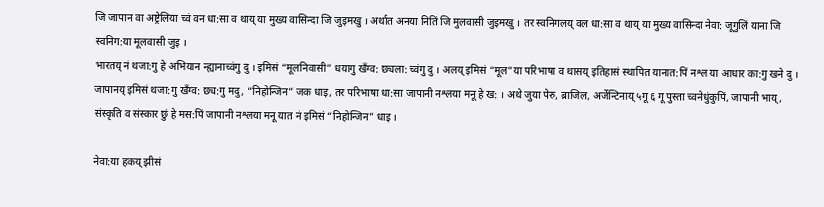जि जापान वा अष्ट्रेलिया च्वं वन धा:सा व थाय् या मुख्य वासिन्दा जि जुइमखु । अर्थात अनया नितिं जि मुलवासी जुइमखु । तर स्वनिगलय् वल धा:सा व थाय् या मुख्य वासिन्दा नेवा: जूगुलिं याना जि स्वनिग:या मूलवासी जुइ ।
भारतय् नं थजा:गु हे अभियान न्ह्यानाच्वंगु दु । इमिसं “मूलनिवासी” धयागु खँग्व: छ्यला: च्वंगु दु । अलय् इमिसं “मूल”या परिभाषा व थासय् इतिहासं स्थापित यानात:पिं नश्ल या आधार का:गु खने दु । जापानय् इमिसं थजा:गु खँग्व: छ्य:गु मदु, “निहोन्जिन” जक धाइ, तर परिभाषा धा:सा जापानी नश्लया मनू हे ख: । अथे जुया पेरु, ब्राजिल, अर्जेन्टिनाय् ५गू ६ गू पुस्ता च्वनेधुंकुपिं, जापानी भाय्, संस्कृति व संस्कार छुं हे मस:पिं जापानी नश्लया मनू यात नं इमिसं “निहोन्जिन” धाइ ।

नेवा:या हकय् झीसं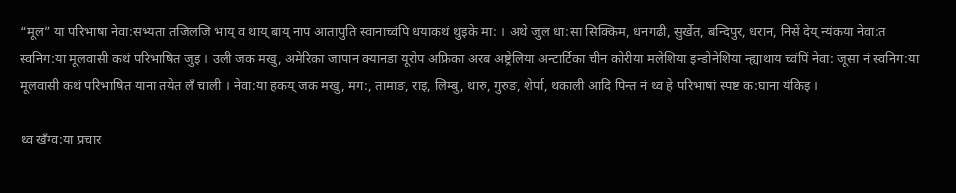“मूल” या परिभाषा नेवा:सभ्यता तजिलजि भाय् व थाय् बाय् नाप आतापुति स्वानाच्वंपि धयाकथं थुइके मा: । अथे जुल धा:सा सिक्किम, धनगढी, सुर्खेत, बन्दिपुर, धरान, निसें देय् न्यंकया नेवा:त स्वनिग:या मूलवासी कथं परिभाषित जुइ । उली जक मखु, अमेरिका जापान क्यानडा यूरोप अफ्रिका अरब अष्ट्रेलिया अन्टार्टिका चीन कोरीया मलेशिया इन्डोनेशिया न्ह्याथाय च्वंपिं नेवा: जूसा नं स्वनिग:या मूलवासी कथं परिभाषित याना तयेत लँ चाली । नेवा:या हकय् जक मखु, मग:, तामाङ, राइ, लिम्बु, थारु, गुरुङ, शेर्पा, थकाली आदि पिन्त नं थ्व हे परिभाषां स्पष्ट क:घाना यंकिइ ।

थ्व खँग्व:या प्रचार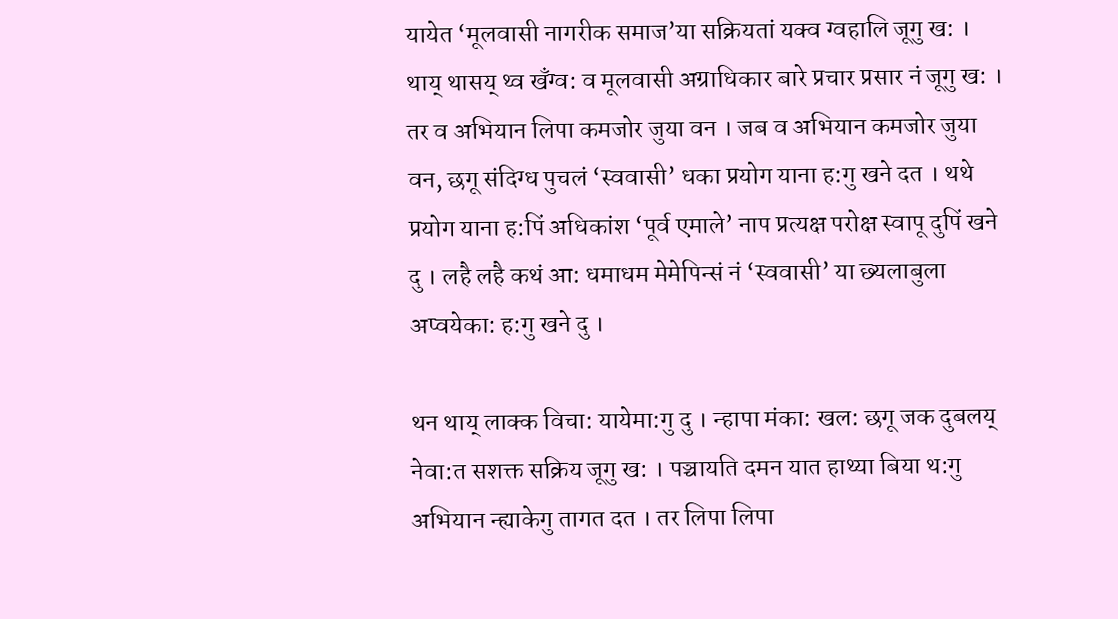यायेत ‘मूलवासी नागरीक समाज’या सक्रियतां यक्व ग्वहालि जूगु ख: । थाय् थासय् थ्व खँग्व: व मूलवासी अग्राधिकार बारे प्रचार प्रसार नं जूगु ख: । तर व अभियान लिपा कमजोर जुया वन । जब व अभियान कमजोर जुया वन, छगू संदिग्ध पुचलं ‘स्ववासी’ धका प्रयोग याना ह:गु खने दत । थथे प्रयोग याना ह:पिं अधिकांश ‘पूर्व एमाले’ नाप प्रत्यक्ष परोक्ष स्वापू दुपिं खने दु । लहै लहै कथं आ: धमाधम मेमेपिन्सं नं ‘स्ववासी’ या छ्यलाबुला अप्वयेका: ह:गु खने दु ।

थन थाय् लाक्क विचा: यायेमा:गु दु । न्हापा मंका: खल: छगू जक दुबलय् नेवा:त सशक्त सक्रिय जूगु ख: । पञ्चायति दमन यात हाथ्या बिया थ:गु अभियान न्ह्याकेगु तागत दत । तर लिपा लिपा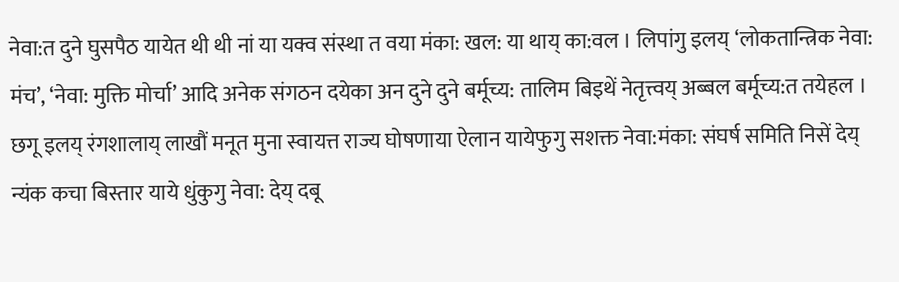नेवा:त दुने घुसपैठ यायेत थी थी नां या यक्व संस्था त वया मंका: खल: या थाय् का:वल । लिपांगु इलय् ‘लोकतान्त्रिक नेवा: मंच’, ‘नेवा: मुक्ति मोर्चा’ आदि अनेक संगठन दयेका अन दुने दुने बर्मूच्य: तालिम बिइथें नेतृत्त्वय् अब्बल बर्मूच्य:त तयेहल । छगू इलय् रंगशालाय् लाखौं मनूत मुना स्वायत्त राज्य घोषणाया ऐलान यायेफुगु सशक्त नेवा:मंका: संघर्ष समिति निसें देय् न्यंक कचा बिस्तार याये धुंकुगु नेवा: देय् दबू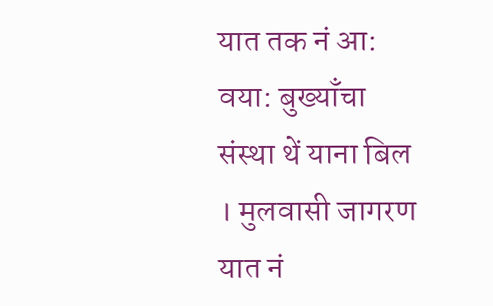यात तक नं आ: वया: बुख्याँचा संस्था थें याना बिल । मुलवासी जागरण यात नं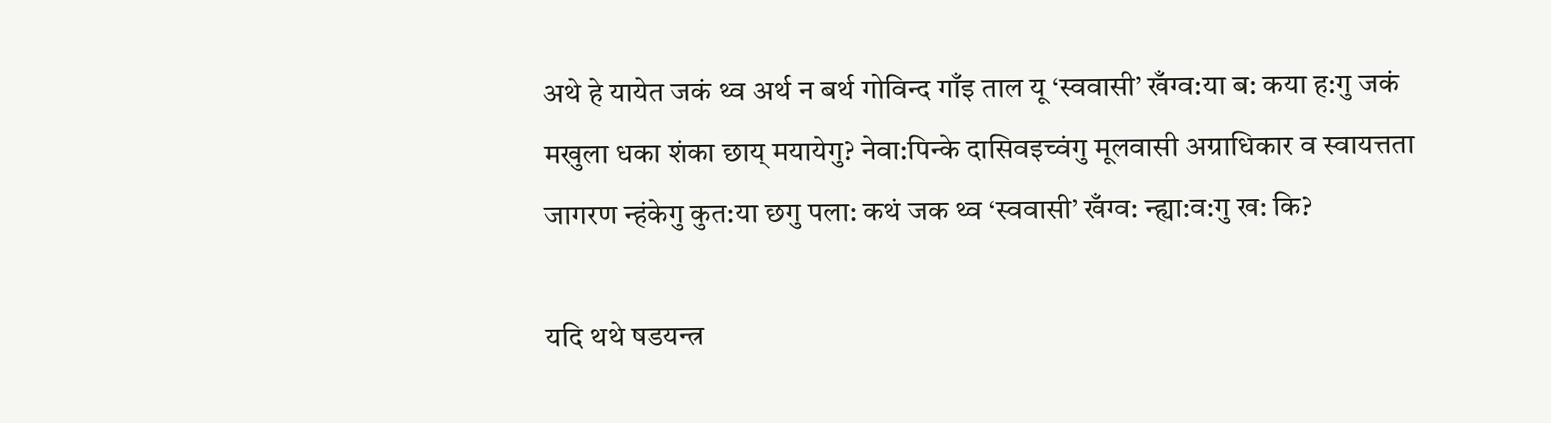अथे हे यायेत जकं थ्व अर्थ न बर्थ गोविन्द गाँइ ताल यू ‘स्ववासी’ खँग्व:या ब: कया ह:गु जकं मखुला धका शंका छाय् मयायेगु? नेवा:पिन्के दासिवइच्वंगु मूलवासी अग्राधिकार व स्वायत्तता जागरण न्हंकेगु कुत:या छगु पला: कथं जक थ्व ‘स्ववासी’ खँग्व: न्ह्या:व:गु ख: कि?

यदि थथे षडयन्त्र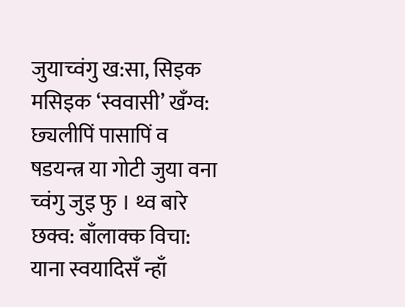जुयाच्वंगु ख:सा, सिइक मसिइक ‘स्ववासी’ खँग्व: छ्यलीपिं पासापिं व षडयन्त्र या गोटी जुया वना च्वंगु जुइ फु । थ्व बारे छक्व: बाँलाक्क विचा: याना स्वयादिसँ न्हाँ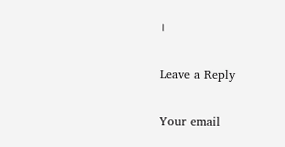।

Leave a Reply

Your email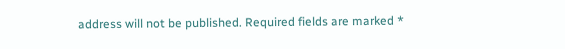address will not be published. Required fields are marked *